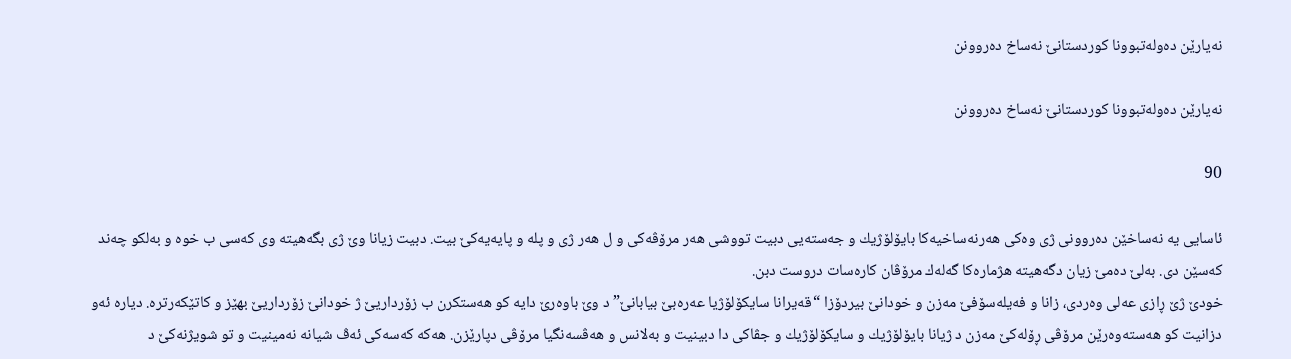نه‌یارێن ده‌وله‌تبوونا كوردستانێ نه‌ساخ ده‌روونن

نه‌یارێن ده‌وله‌تبوونا كوردستانێ نه‌ساخ ده‌روونن

90

ئاسایی یه‌ نه‌ساخێن ده‌روونى ژى وه‌كى هه‌رنه‌ساخیه‌كا بایۆلۆژیك و جه‌سته‌یى دبیت تووشى هه‌ر مرۆڤه‌كى و ل هه‌ر ژى و پله‌ و پایه‌یه‌كێ بیت. دبیت زیانا وێ ژى بگه‌هیته‌ وى كه‌سى ب خوه‌ و به‌لكو چه‌ند كه‌سێن دی. به‌لێ ده‌مێ زیان دگه‌هیته‌ هژماره‌كا گه‌له‌ك مرۆڤان كاره‌سات دروست دبن.
خودێ ژێ ڕازى عه‌لى وه‌ردى، زانا و فه‌یله‌سۆفێ مه‌زن و خودانێ بیردۆزا “قه‌یرانا سایكۆلۆژیا عه‌ره‌بێ بیابانێ” د وێ باوه‌رێ دایه‌ كو هه‌ستكرن ب زۆرداریێ ژ خودانێ زۆرداریێ بهێز و كاتێكه‌رتره‌. دیاره‌ ئه‌و دزانیت كو هه‌سته‌وه‌رێن مرۆڤى ڕۆله‌كێ مه‌زن د ژیانا بایۆلۆژیك و سایكۆلۆژیك و جڤاكى دا دبینیت و به‌لانس و هه‌ڤسه‌نگیا مرۆڤى دپارێزن. هه‌كه‌ كه‌سه‌كى ئه‌ڤ شیانه‌ نه‌مینیت و تو شویژنه‌كێ د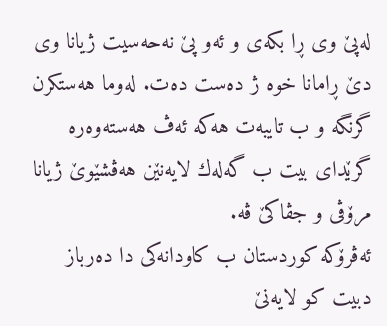له‌پێ وى ڕا بكه‌ى و ئه‌و پێ نه‌حه‌سیت ژیانا وى دێ ڕامانا خوه‌ ژ ده‌ست ده‌ت. له‌وما هه‌ستكرن گرنگه‌ و ب تایبه‌ت هه‌كه‌ ئه‌ڤ هه‌سته‌وه‌ره‌ گرێداى بیت ب گه‌له‌ك لایه‌نێن هه‌ڤشێوێ ژیانا مرۆڤى و جڤاكێ ڤه‌.
ئه‌ڤرۆكه‌ كوردستان ب كاودانه‌كى دا ده‌رباز دبیت كو لایه‌نێ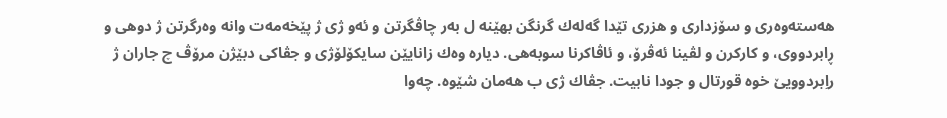هه‌سته‌وه‌رى و سۆزدارى و هزرى تێدا گه‌له‌ك گرنگن بهێنه‌ ل به‌ر چاڤگرتن و ئه‌و ژى ژ پێخه‌مه‌ت وانه‌ وه‌رگرتن ژ دوهى و ڕابردووى، و كاركرن و لڤینا ئه‌ڤرۆ، و ئاڤاكرنا سوبه‌هى. دیاره‌ وه‌ك زانایێن سایكۆلۆژى و جڤاكى دبێژن مرۆڤ چ جاران ژ راِبردوویێ خوه‌ قورتال و جودا نابیت. جڤاك ژى ب هه‌مان شێوه‌. چه‌وا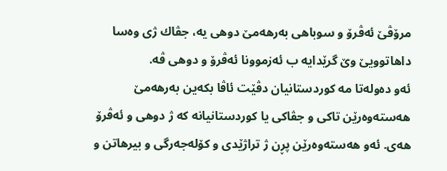مرۆڤێ ئه‌ڤرۆ و سوباهى به‌رهه‌مێ دوهی یه‌، جڤاك ژى وه‌سا داهاتوویێ وێ گرێدایه‌ ب ئه‌زموونا ئه‌ڤرۆ و دوهى ڤه‌.
ئه‌و ده‌وله‌تا مه‌ كوردستانیان دڤێت ئاڤا بكه‌ین به‌رهه‌مێ هه‌سته‌وه‌رێن تاكى و جڤاكی یا كوردستانیانه‌ كه‌ ژ دوهى و ئه‌ڤرۆ هه‌ى. ئه‌و هه‌سته‌وه‌رێن پڕن ژ تراژێدى و كۆله‌جه‌رگى و بیرهاتن و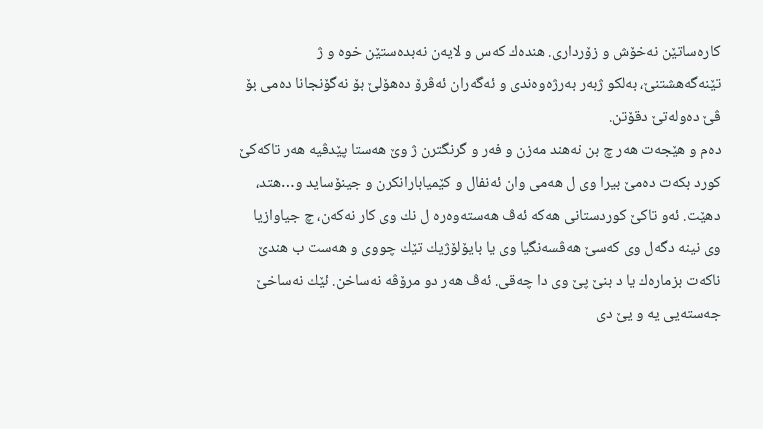كاره‌ساتێن نه‌خۆش و زۆردارى. هنده‌ك كه‌س و لایه‌ن نه‌بده‌ستێن خوه‌ و ژ تێنه‌گه‌هشتنێ، به‌لكو ژبه‌ر به‌رژه‌وه‌ندى و ئه‌گه‌ران ئه‌ڤرۆ ده‌هۆلێ بۆ نه‌گۆنجانا ده‌مى بۆ ڤێ ده‌وله‌تێ دقۆتن.
ده‌م و هێجه‌ت هه‌ر چ بن نه‌هند مه‌زن و فه‌ر و گرنگترن ژ وێ هه‌ستا پێدڤیه‌ هه‌ر تاكه‌كێ كورد بكه‌ت ده‌مێ بیرا وى ل هه‌مى وان ئه‌نفال و كێمیابارانكرن و جینۆساید و…هتد، دهێت. ئه‌و تاكێ كوردستانى هه‌كه‌ ئه‌ڤ هه‌سته‌وه‌ره‌ ل نك وى كار نه‌كه‌ن، چ جیاوازیا وى نینه‌ دگه‌ل وى كه‌سێ هه‌ڤسه‌نگیا وى یا بایۆلۆژیك تێك چووى و هه‌ست ب هندێ ناكه‌ت بزماره‌ك یا د بنێ پێ وى دا چه‌قى. ئه‌ڤ هه‌ر دو مرۆڤه‌ نه‌ساخن. ئێك نه‌ساخێ جه‌سته‌یی یه‌ و یێ دى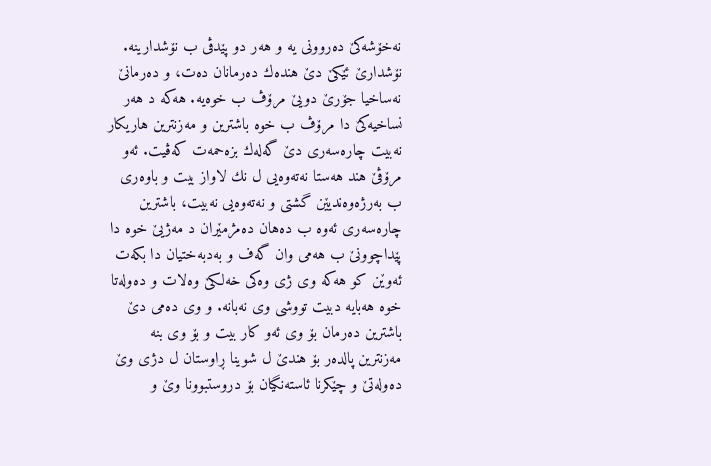نه‌خۆشه‌كێ ده‌روونی یه‌ و هه‌ر دو پێدڤى ب نۆشدارینه‌. نۆشدارێ ئێكێ دێ هنده‌ك ده‌رمانان ده‌ت، و ده‌رمانێ نه‌ساخیا جۆرێ دویێ مرۆڤ ب خوه‌یه‌. هه‌كه‌ د هه‌ر نساخیه‌كێ دا مرۆڤ ب خوه‌ باشترین و مه‌زنترین هاریكار نه‌بیت چاره‌سه‌رى دێ گه‌له‌ك بزه‌حمه‌ت كه‌ڤیت. ئه‌و مرۆڤێ هند هه‌ستا نه‌ته‌وه‌یى ل نك لاواز بیت و باوه‌رى ب به‌رژه‌وه‌ندیێن گشتى و نه‌ته‌وه‌یى نه‌بیت، باشترین چاره‌سه‌رى ئه‌وه‌ ب ده‌هان ده‌مژمێران د مه‌ژیێ خوه‌ دا پێداچوونێ ب هه‌مى وان گه‌ف و به‌دبه‌ختیان دا بكه‌ت ئه‌وێن كو هه‌كه‌ وى ژى وه‌كى خه‌لكێ وه‌لات و ده‌وله‌تا خوه‌ هه‌بایه‌ دبیت تووشى وى نه‌بانه‌. و وى ده‌مى دێ باشترین ده‌رمان بۆ وى ئه‌و كار بیت و بۆ وى بنه‌ مه‌زنترین پالده‌ر بۆ هندێ ل شوینا ڕاوستان ل دژى وێ ده‌وله‌تێ و چێكرنا ئاسته‌نگیان بۆ دروستبوونا وێ و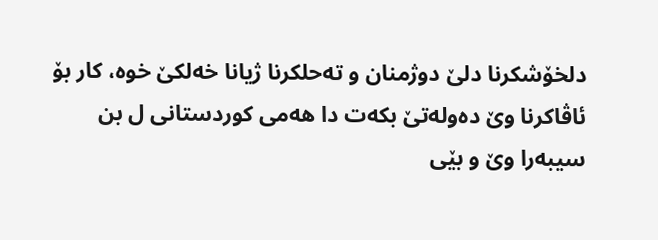دلخۆشكرنا دلێ دوژمنان و ته‌حلكرنا ژیانا خه‌لكێ خوه‌، كار بۆ ئاڤاكرنا وێ ده‌وله‌تێ بكه‌ت دا هه‌مى كوردستانى ل بن سیبه‌را وێ و بێى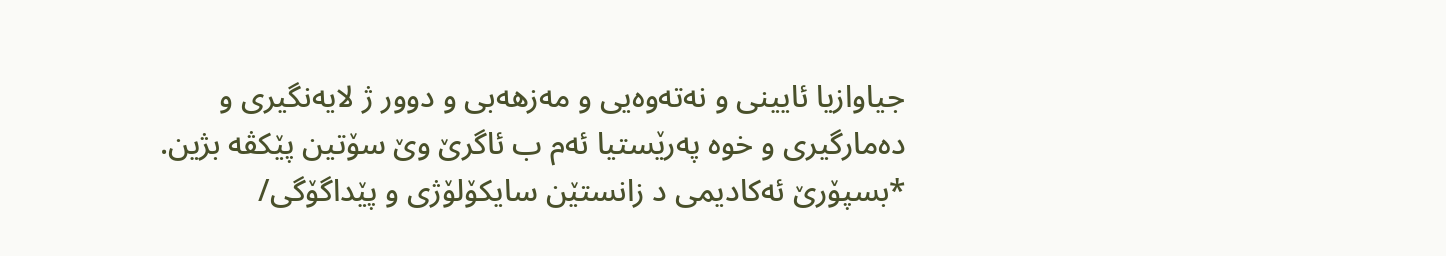جیاوازیا ئایینى و نه‌ته‌وه‌یى و مه‌زهه‌بى و دوور ژ لایه‌نگیرى و ده‌مارگیرى و خوه‌ په‌رێستیا ئه‌م ب ئاگرێ وێ سۆتین پێكڤه‌ بژین.
*بسپۆرێ ئه‌كادیمى د زانستێن سایكۆلۆژى و پێداگۆگى/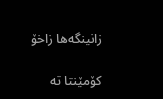زانینگه‌ها زاخۆ

کۆمێنتا تە